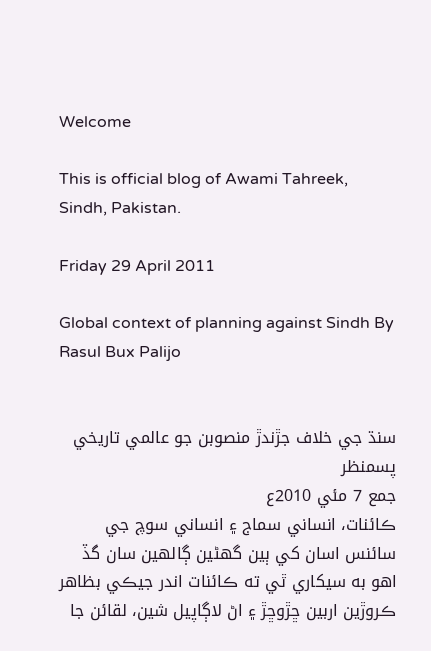Welcome

This is official blog of Awami Tahreek, Sindh, Pakistan.

Friday 29 April 2011

Global context of planning against Sindh By Rasul Bux Palijo


سنڌ جي خلاف جڙندڙ منصوبن جو عالمي تاريخي پسمنظر
جمع 7 مئي 2010ع
ڪائنات، انساني سماج ۽ انساني سوچ جي سائنس اسان کي ٻين گهڻين ڳالهين سان گڏ اهو به سيکاري ٿي ته ڪائنات اندر جيڪي بظاهر ڪروڙين اربين ڇڙوڇڙ ۽ اڻ لاڳاپيل شين، لقائن جا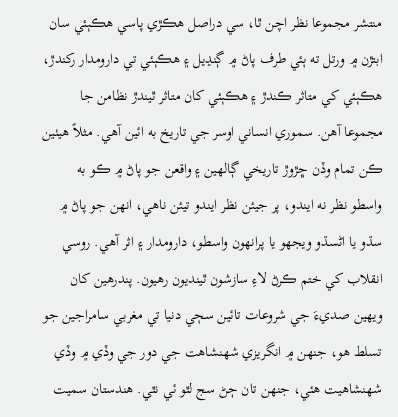منتشر مجموعا نظر اچن ٿا، سي دراصل هڪڙي پاسي هڪٻئي سان ابتڙن ۾ ورتل ته ٻئي طرف پاڻ ۾ ڳنڍيل ۽ هڪٻئي تي دارومدار رکندڙ، هڪٻئي کي متاثر ڪندڙ ۽ هڪٻئي کان متاثر ٿيندڙ نظامن جا مجموعا آهن. سموري انساني اوسر جي تاريخ به ائين آهي. مثلاً هيٺين ڪن تمام وڏن ڇڙوڙ تاريخي ڳالهين ۽ واقعن جو پاڻ ۾ ڪو به  واسطو نظر نه ايندو، پر جيئن نظر ايندو تيئن ناهي، انهن جو پاڻ ۾ سڌو يا اڻسڌو ويجهو يا پرانهون واسطو، دارومدار ۽ اثر آهي. روسي انقلاب کي ختم ڪرڻ لاءِ سازشون ٿينديون رهيون. پندرهين کان ويهين صديءَ جي شروعات تائين سڄي دنيا تي مغربي سامراجين جو تسلط هو، جنهن ۾ انگريزي شهنشاهت جي دور جي وڏي ۾ وڏي شهنشاهيت هئي، جنهن تان ڄڻ سج لٿو ئي نٿي. هندستان سميت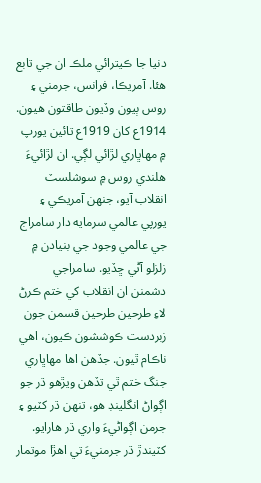دنيا جا ڪيترائي ملڪ ان جي تابع هئا. آمريڪا، فرانس، جرمني ۽ روس ٻيون وڏيون طاقتون هيون. 1914ع کان 1919ع تائين يورپ ۾ مهاڀاري لڙائي لڳي. ان لڙائيءَ هلندي روس ۾ سوشلسٽ انقلاب آيو، جنهن آمريڪي ۽ يورپي عالمي سرمايه دار سامراج جي عالمي وجود جي بنيادن ۾ زلزلو آڻي ڇڏيو. سامراجي دشمنن ان انقلاب کي ختم ڪرڻ لاءِ طرحين طرحين قسمن جون زبردست ڪوششون ڪيون، اهي ناڪام ٿيون. جڏهن اها مهاڀاري جنگ ختم ٿي تڏهن ويڙهو ڌر جو اڳواڻ انگلينڊ هو، تنهن ڌر کٽيو ۽ جرمن اڳواڻيءَ واري ڌر هارايو. کٽيندڙ ڌر جرمنيءَ تي اهڙا موتمار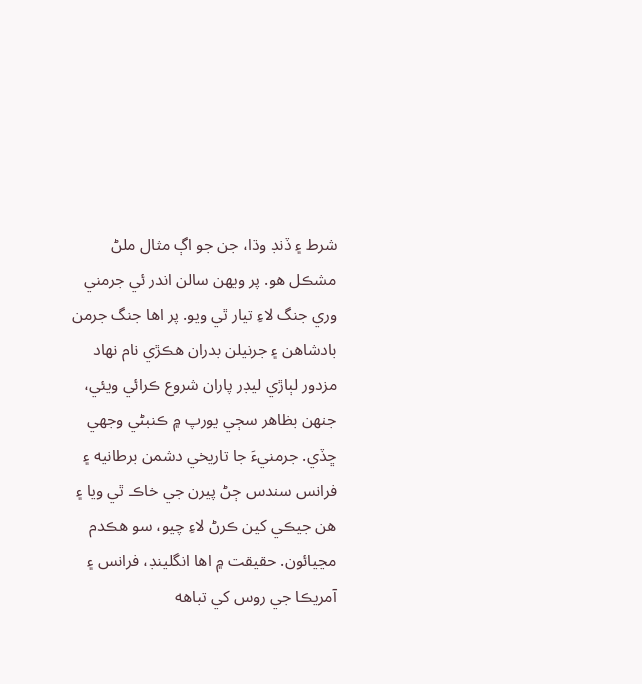شرط ۽ ڏنڊ وڌا، جن جو اڳ مثال ملڻ مشڪل هو. پر ويهن سالن اندر ئي جرمني وري جنگ لاءِ تيار ٿي ويو. پر اها جنگ جرمن بادشاهن ۽ جرنيلن بدران هڪڙي نام نهاد مزدور لٻاڙي ليڊر پاران شروع ڪرائي ويئي، جنهن بظاهر سڄي يورپ ۾ ڪنبڻي وجهي ڇڏي. جرمنيءَ جا تاريخي دشمن برطانيه ۽ فرانس سندس ڄڻ پيرن جي خاڪ ٿي ويا ۽ هن جيڪي کين ڪرڻ لاءِ چيو، سو هڪدم مڃيائون. حقيقت ۾ اها انگلينڊ، فرانس ۽ آمريڪا جي روس کي تباهه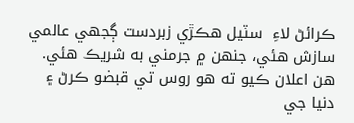ڪرائڻ لاءِ  سٽيل هڪڙي زبردست ڳجهي عالمي سازش هئي، جنهن ۾ جرمني به شريڪ هئي. هن اعلان ڪيو ته هو روس تي قبضو ڪرڻ ۽ دنيا جي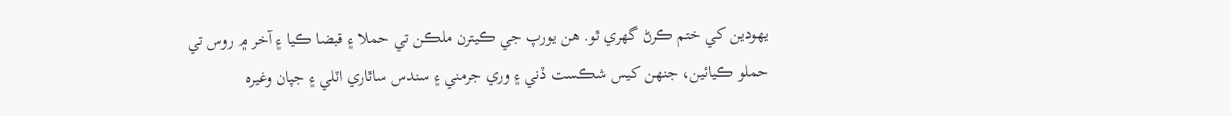يهودين کي ختم ڪرڻ گهري ٿو. هن يورپ جي ڪيترن ملڪن تي حملا ۽ قبضا ڪيا ۽ آخر ۾ روس تي حملو ڪيائين، جنهن کيس شڪست ڏني ۽ وري جرمني ۽ سندس ساٿاري اٽلي ۽ جپان وغيره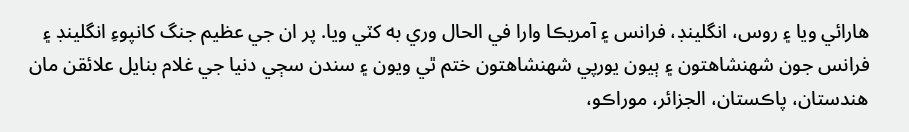هارائي ويا ۽ روس، انگلينڊ، فرانس ۽ آمريڪا وارا في الحال وري به کٽي ويا. پر ان جي عظيم جنگ کانپوءِ انگلينڊ ۽ فرانس جون شهنشاهتون ۽ ٻيون يورپي شهنشاهتون ختم ٿي ويون ۽ سندن سڄي دنيا جي غلام بنايل علائقن مان هندستان، پاڪستان، الجزائر، موراڪو،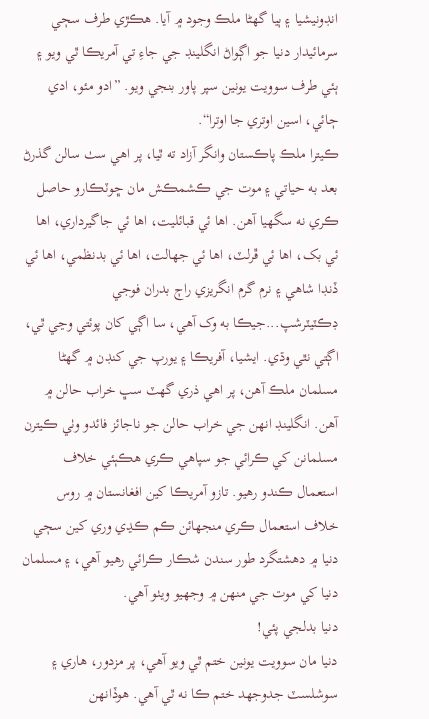انڊونيشيا ۽ ٻيا گهڻا ملڪ وجود ۾ آيا. هڪڙي طرف سڄي سرمائيدار دنيا جو اڳواڻ انگلينڊ جي جاءِ تي آمريڪا ٿي ويو ۽ ٻئي طرف سوويت يونين سپر پاور بنجي ويو. ”ادو مئو، ادي ڄائي، اسين اوتري جا اوترا“.
ڪيترا ملڪ پاڪستان وانگر آزاد ته ٿيا، پر اهي سٺ سالن گذرڻ بعد به حياتي ۽ موت جي ڪشمڪش مان ڇوٽڪارو حاصل ڪري نه سگهيا آهن. اها ئي قبائليت، اها ئي جاگيرداري، اها ئي بک، اها ئي ڦرلٽ، اها ئي جهالت، اها ئي بدنظمي، اها ئي ڏنڊا شاهي ۽ نرم گرم انگريزي راڄ بدران فوجي ڊڪٽيٽرشپ...جيڪا به وک آهي، سا اڳي کان پوئتي وڃي ٿي، اڳتي نٿي وڌي. ايشيا، آفريڪا ۽ يورپ جي کنڊن ۾ گهڻا مسلمان ملڪ آهن، پر اهي ذري گهٽ سڀ خراب حالن ۾ آهن. انگلينڊ انهن جي خراب حالن جو ناجائز فائدو وٺي ڪيترن مسلمانن کي ڪرائي جو سپاهي ڪري هڪٻئي خلاف استعمال ڪندو رهيو. تازو آمريڪا کين افغانستان ۾ روس خلاف استعمال ڪري منجهائن ڪم ڪڍي وري کين سڄي دنيا ۾ دهشتگرد طور سندن شڪار ڪرائي رهيو آهي، ۽ مسلمان دنيا کي موت جي منهن ۾ وجهيو ويٺو آهي.
دنيا بدلجي پئي!
دنيا مان سوويت يونين ختم ٿي ويو آهي، پر مزدور، هاري ۽ سوشلسٽ جدوجهد ختم ڪا نه ٿي آهي. هوڏانهن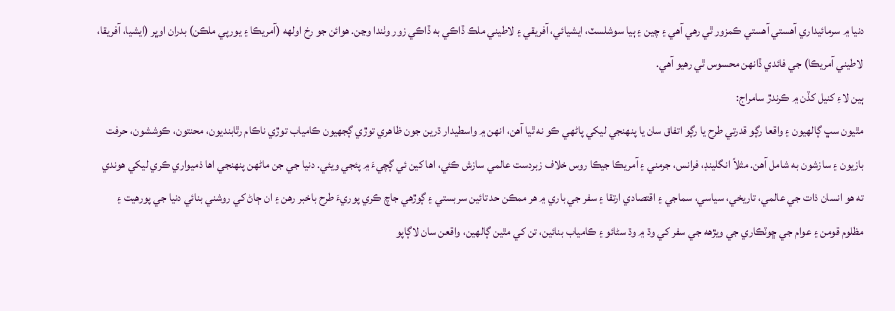دنيا ۾ سرمائيداري آهستي آهستي ڪمزور ٿي رهي آهي ۽ چين ۽ ٻيا سوشلسٽ، ايشيائي، آفريقي ۽ لاطيني ملڪ ڏاڪي به ڏاڪي زور وٺندا وڃن. هوائن جو رخ اولهه (آمريڪا ۽ يورپي ملڪن) بدران اوڀر (ايشيا، آفريقا، لاطيني آمريڪا) جي فائدي ڏانهن محسوس ٿي رهيو آهي.
ٻين لاءِ کنيل کڏن ۾ ڪرندڙ سامراج:
مٿيون سڀ ڳالهيون ۽ واقعا رڳو قدرتي طرح يا رڳو اتفاق سان يا پنهنجي ليکي پاڻهي ڪو نه ٿيا آهن، انهن ۾ واسطيدار ڌرين جون ظاهري توڙي ڳجهيون ڪامياب توڙي ناڪام رٿابنديون، محنتون، ڪوششون، حرفت بازيون ۽ سازشون به شامل آهن. مثلاً انگلينڊ، فرانس، جرمني ۽ آمريڪا جيڪا روس خلاف زبردست عالمي سازش ڪئي، اها کين ئي ڳچيءَ ۾ پئجي ويئي. دنيا جي جن ماڻهن پنهنجي اها ذميواري ڪري ليکي هوندي ته هو انسان ذات جي عالمي، تاريخي، سياسي، سماجي ۽ اقتصادي ارتقا ۽ سفر جي باري ۾ هر ممڪن حد تائين سربستي ۽ ڳوڙهي جاچ ڪري پوريءَ طرح باخبر رهن ۽ ان ڄاڻ کي روشني بنائي دنيا جي پورهيت ۽ مظلوم قومن ۽ عوام جي ڇوٽڪاري جي ويڙهه جي سفر کي وڌ ۾ وڌ سڻائو ۽ ڪامياب بنائين، تن کي مٿين ڳالهين، واقعن سان لاڳاپو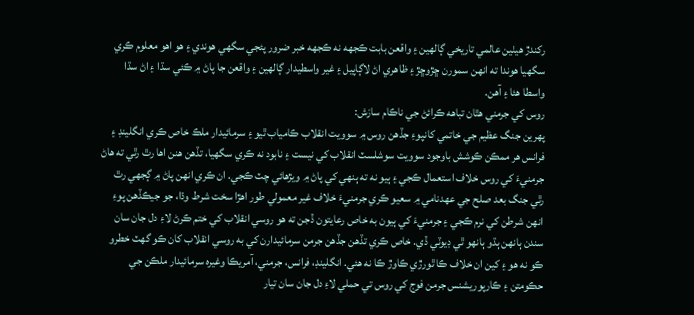رکندڙ هيٺين عالمي تاريخي ڳالهين ۽ واقعن بابت ڪجهه نه ڪجهه خبر ضرور پئجي سگهي هوندي ۽ هو اهو معلوم ڪري سگهيا هوندا ته انهن سمورن ڇڙوڇڙ ۽ ظاهري اڻ لاڳاپيل ۽ غير واسطيدار ڳالهين ۽ واقعن جا پاڻ ۾ ڪئي سڌا ۽ اڻ سڌا واسطا هئا ۽ آهن.
روس کي جرمني هٿان تباهه ڪرائڻ جي ناڪام سازش:
پهرين جنگ عظيم جي خاتمي کانپوءِ جڏهن روس ۾ سوويت انقلاب ڪامياب ٿيو ۽ سرمائيدار ملڪ خاص ڪري انگلينڊ ۽ فرانس هر ممڪن ڪوشش باوجود سوويت سوشلسٽ انقلاب کي نيست ۽ نابود نه ڪري سگهيا، تڏهن هنن اها رٿ رٿي ته هاڻ جرمنيءَ کي روس خلاف استعمال ڪجي ۽ ٻيو نه ته ٻنهي کي پاڻ ۾ ويڙهائي چٽ ڪجي. ان ڪري انهن پاڻ ۾ ڳجهي رٿ رٿي جنگ بعد صلح جي عهدنامي ۾ سعيو ڪري جرمنيءَ خلاف غير معمولي طور اهڙا سخت شرط وڌا، جو جيڪڏهن پوءِ انهن شرطن کي نرم ڪجي ۽ جرمنيءَ کي ٻيون به خاص رعايتون ڏجن ته هو روسي انقلاب کي ختم ڪرڻ لاءِ دل جان سان سندن ٻانهن ٻڌو ٻانهو ٿي ڊيوٽي ڏي. خاص ڪري تڏهن جڏهن جرمن سرمائيدارن کي به روسي انقلاب کان ڪو گهٽ خطرو ڪو نه هو ۽ کين ان خلاف ڪا ٿورڙي ڪاوڙ ڪا نه هئي. انگلينڊ، فرانس، جرمني، آمريڪا وغيره سرمائيدار ملڪن جي حڪومتن ۽ ڪارپوريشنس جرمن فوج کي روس تي حملي لاءِ دل جان سان تيار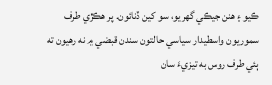ڪيو ۽ هنن جيڪي گهريو، سو کين ڏنائون. پر هڪڙي طرف سموريون واسطيدار سياسي حالتون سندن قبضي ۾ نه رهيون ته ٻئي طرف روس به تيزيءَ سان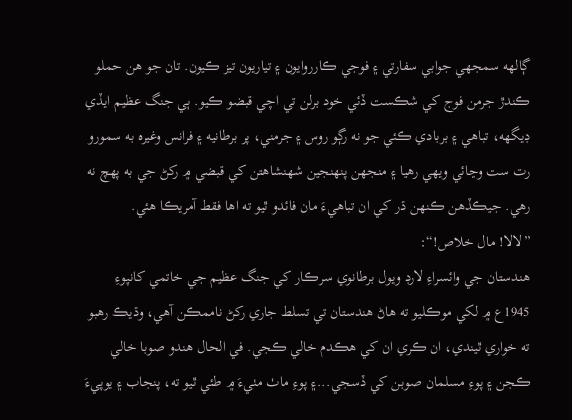ڳالهه سمجهي جوابي سفارتي ۽ فوجي ڪارروايون ۽ تياريون تيز ڪيون. تان جو هن حملو ڪندڙ جرمن فوج کي شڪست ڏئي خود برلن تي اچي قبضو ڪيو. ٻي جنگ عظيم ايڏي ڊيگهه، تباهي ۽ بربادي ڪئي جو نه رڳو روس ۽ جرمني، پر برطانيه ۽ فرانس وغيره به سمورو رت ست وڃائي ويهي رهيا ۽ منجهن پنهنجين شهنشاهتن کي قبضي ۾ رکڻ جي به پهچ نه رهي. جيڪڏهن ڪنهن ڌر کي ان تباهيءَ مان فائدو ٿيو ته اها فقط آمريڪا هئي.
”لالا! مال خلاص!“:
هندستان جي وائسراءِ لارڊ ويول برطانوي سرڪار کي جنگ عظيم جي خاتمي کانپوءِ 1945ع ۾ لکي موڪليو ته هاڻ هندستان تي تسلط جاري رکڻ ناممڪن آهي، وڌيڪ رهبو ته خواري ٿيندي، ان ڪري ان کي هڪدم خالي ڪجي. في الحال هندو صوبا خالي ڪجن ۽ پوءِ مسلمان صوبن کي ڏسجي...۽ پوءِ ماٺ مٺيءَ ۾ طئي ٿيو ته، پنجاب ۽ يوپيءَ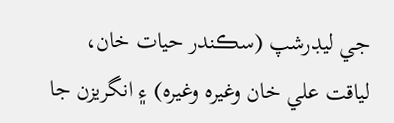جي ليڊرشپ (سڪندر حيات خان، لياقت علي خان وغيره وغيره) ۽ انگريزن جا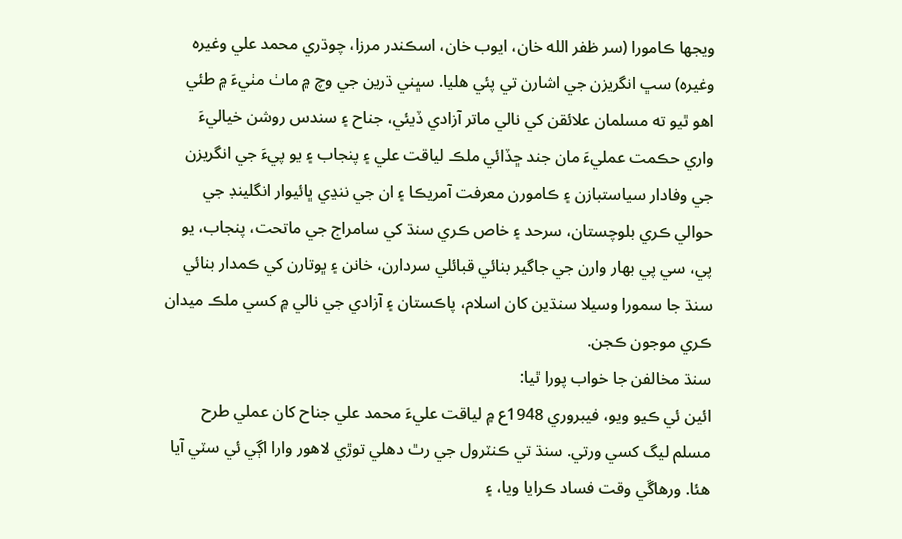ويجها ڪامورا (سر ظفر الله خان، ايوب خان، اسڪندر مرزا، چوڌري محمد علي وغيره وغيره) سڀ انگريزن جي اشارن تي پئي هليا. سڀني ڌرين جي وچ ۾ ماٺ مٺيءَ ۾ طئي اهو ٿيو ته مسلمان علائقن کي نالي ماتر آزادي ڏيئي، جناح ۽ سندس روشن خياليءَ واري حڪمت عمليءَ مان جند ڇڏائي ملڪ لياقت علي ۽ پنجاب ۽ يو پيءَ جي انگريزن جي وفادار سياستبازن ۽ ڪامورن معرفت آمريڪا ۽ ان جي ننڍي ڀائيوار انگلينڊ جي حوالي ڪري بلوچستان، سرحد ۽ خاص ڪري سنڌ کي سامراج جي ماتحت، پنجاب، يو پي، سي پي بهار وارن جي جاگير بنائي قبائلي سردارن، خانن ۽ ڀوتارن کي ڪمدار بنائي سنڌ جا سمورا وسيلا سنڌين کان اسلام، پاڪستان ۽ آزادي جي نالي ۾ کسي ملڪ ميدان ڪري موجون ڪجن.
سنڌ مخالفن جا خواب پورا ٿيا:
ائين ئي ڪيو ويو، فيبروري 1948ع ۾ لياقت عليءَ محمد علي جناح کان عملي طرح مسلم ليگ کسي ورتي. سنڌ تي ڪنٽرول جي رٿ دهلي توڙي لاهور وارا اڳي ئي سٽي آيا هئا. ورهاڱي وقت فساد ڪرايا ويا، ۽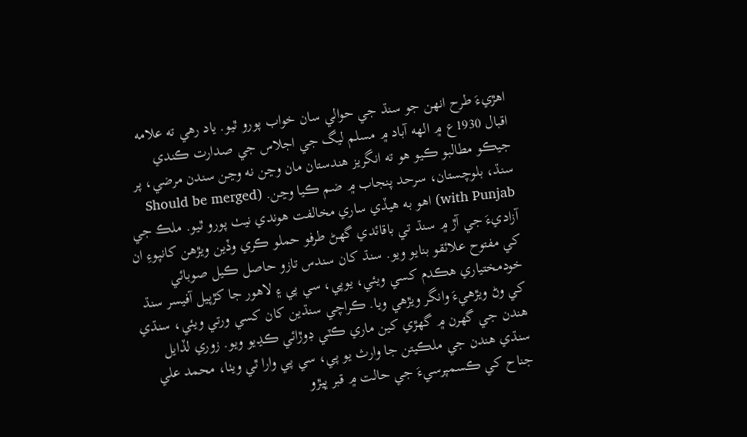اهڙيءَ طرح انهن جو سنڌ جي حوالي سان خواب پورو ٿيو. ياد رهي ته علامه اقبال 1930ع ۾ الهه آباد ۾ مسلم ليگ جي اجلاس جي صدارت ڪندي جيڪو مطالبو ڪيو هو ته انگريز هندستان مان وڃن نه وڃن سندن مرضي، پر سنڌ، بلوچستان، سرحد پنجاب ۾ ضم ڪيا وڃن. (Should be merged with Punjab) اهو به هيڏي ساري مخالفت هوندي نيٺ پورو ٿيو. ملڪ جي آزاديءَ جي آڙ ۾ سنڌ تي باقائدي گهڻ طرفو حملو ڪري وڏين ويڙهن کانپوءِ ان کي مفتوح علائقو بنايو ويو. سنڌ کان سندس تازو حاصل ڪيل صوبائي خودمختياري هڪدم کسي ويئي، يوپي، سي پي ۽ لاهور جا کڙپيل آفيسر سنڌ کي وڻ ويڙهيءَ وانگر ويڙهي ويا. ڪراچي سنڌين کان کسي ورتي ويئي، سنڌي هندن جي گهرن ۾ گهڙي کين ماري ڪٽي ڊوڙائي ڪڍيو ويو. زوري لڏايل سنڌي هندن جي ملڪيتن جا وارث يو پي، سي پي وارا ٿي ويٺا، محمد علي جناح کي ڪسمپرسيءَ جي حالت ۾ قبر ڀيڙو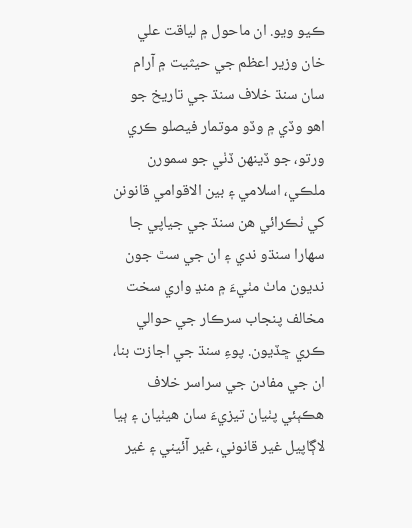ڪيو ويو. ان ماحول ۾ لياقت علي خان وزير اعظم جي حيثيت ۾ آرام سان سنڌ خلاف سنڌ جي تاريخ جو اهو وڏي ۾ وڏو موتمار فيصلو ڪري ورتو، جو ڏينهن ڏٺي جو سمورن ملڪي، اسلامي ۽ بين الاقوامي قانونن کي ٺڪرائي هن سنڌ جي جياپي جا سهارا سنڌو ندي ۽ ان جي سٿ جون نديون ماٺ مٺيءَ ۾ منڍ واري سخت مخالف پنجاب سرڪار جي حوالي ڪري ڇڏيون. پوءِ سنڌ جي اجازت بنا، ان جي مفادن جي سراسر خلاف هڪٻئي پٺيان تيزيءَ سان هيٺيان ۽ ٻيا لاڳاپيل غير قانوني، غير آئيني ۽ غير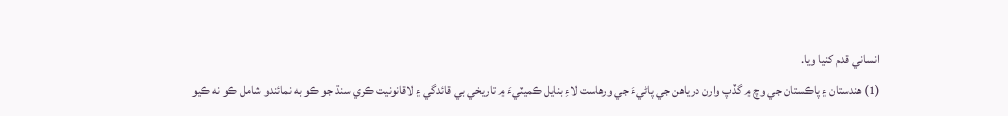انساني قدم کنيا ويا.
(1) هندستان ۽ پاڪستان جي وچ ۾ گڏپ وارن درياهن جي پاڻيءَ جي ورهاست لاءِ بنايل ڪميٽيءَ ۾ تاريخي بي قائدگي ۽ لاقانونيت ڪري سنڌ جو ڪو به نمائندو شامل ڪو نه ڪيو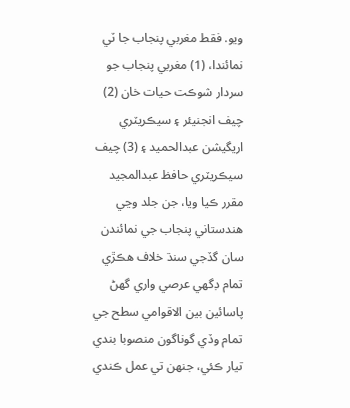ويو. فقط مغربي پنجاب جا ٽي نمائندا، (1) مغربي پنجاب جو سردار شوڪت حيات خان (2) چيف انجنيئر ۽ سيڪريٽري اريگيشن عبدالحميد ۽ (3) چيف سيڪريٽري حافظ عبدالمجيد مقرر ڪيا ويا، جن جلد وڃي هندستاني پنجاب جي نمائندن سان گڏجي سنڌ خلاف هڪڙي تمام ڊگهي عرصي واري گهڻ پاسائين بين الاقوامي سطح جي تمام وڏي گوناگون منصوبا بندي تيار ڪئي، جنهن تي عمل ڪندي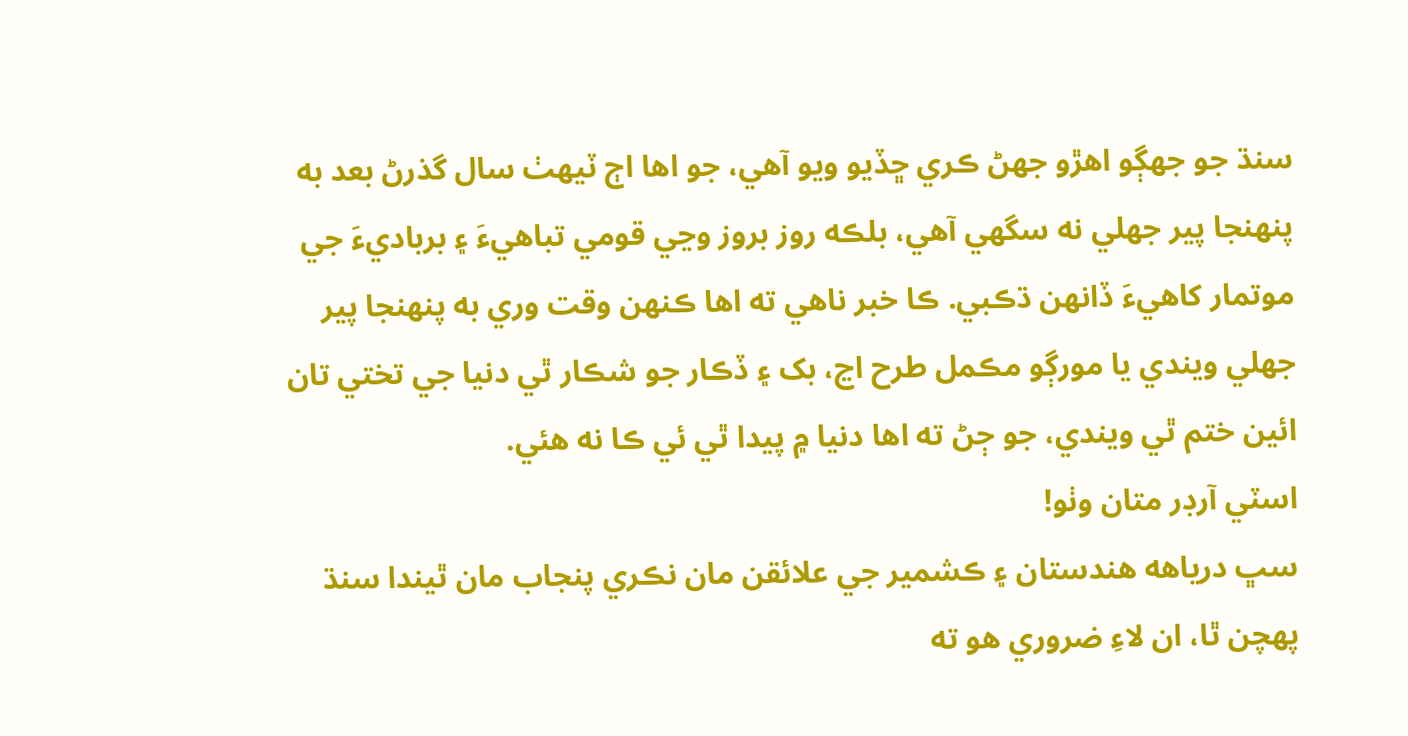سنڌ جو جهڳو اهڙو جهڻ ڪري ڇڏيو ويو آهي، جو اها اڄ ٽيهٺ سال گذرڻ بعد به پنهنجا پير جهلي نه سگهي آهي، بلڪه روز بروز وڃي قومي تباهيءَ ۽ برباديءَ جي موتمار کاهيءَ ڏانهن ڌڪبي. ڪا خبر ناهي ته اها ڪنهن وقت وري به پنهنجا پير جهلي ويندي يا مورڳو مڪمل طرح اڃ، بک ۽ ڏڪار جو شڪار ٿي دنيا جي تختي تان ائين ختم ٿي ويندي، جو ڄڻ ته اها دنيا ۾ پيدا ٿي ئي ڪا نه هئي.
اسٽي آرڊر متان وٺو!
سڀ درياهه هندستان ۽ ڪشمير جي علائقن مان نڪري پنجاب مان ٿيندا سنڌ پهچن ٿا، ان لاءِ ضروري هو ته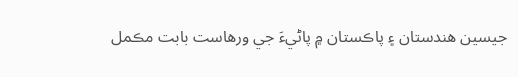جيسين هندستان ۽ پاڪستان ۾ پاڻيءَ جي ورهاست بابت مڪمل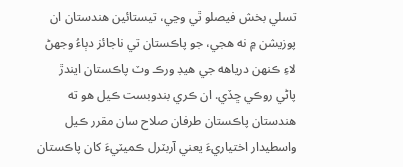تسلي بخش فيصلو ٿي وڃي، تيستائين هندستان ان پوزيشن ۾ نه هجي، جو پاڪستان تي ناجائز دٻاءُ وجهڻ لاءِ ڪنهن درياهه جي هيڊ ورڪ وٽ پاڪستان ايندڙ پاڻي روڪي ڇڏي. ان ڪري بندوبست ڪيل هو ته هندستان پاڪستان طرفان صلاح سان مقرر ڪيل واسطيدار اختياريءَ يعني آربٽرل ڪميٽيءَ کان پاڪستان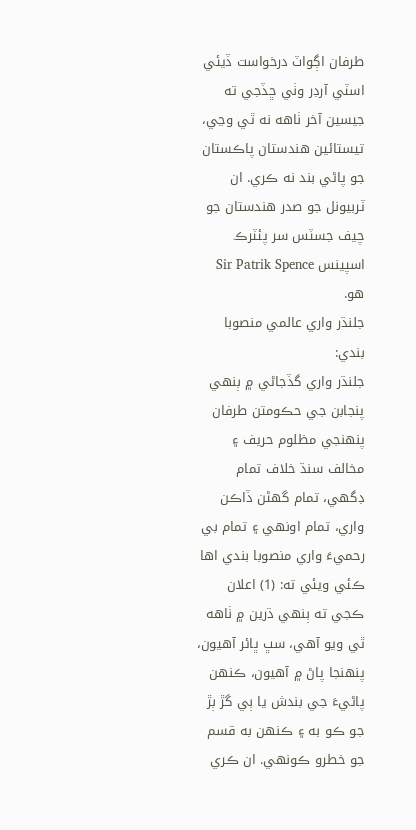طرفان اڳواٽ درخواست ڏيئي اسٽي آرڊر وٺي ڇڏجي ته جيسين آخر ٺاهه نه ٿي وڃي، تيستائين هندستان پاڪستان جو پاڻي بند نه ڪري. ان ٽربيونل جو صدر هندستان جو چيف جسٽس سر پئٽرڪ اسپينس Sir Patrik Spence هو.
جلنڌر واري عالمي منصوبا بندي:
جلنڌر واري گڏجاڻي ۾ ٻنهي پنجابن جي حڪومتن طرفان پنهنجي مظلوم حريف ۽ مخالف سنڌ خلاف تمام ڊگهي، تمام گهڻن ڏاڪن واري، تمام اونهي ۽ تمام بي رحميءَ واري منصوبا بندي اها ڪئي ويئي ته: (1) اعلان ڪجي ته ٻنهي ڌرين ۾ ٺاهه ٿي ويو آهي، سڀ ڀائر آهيون، پنهنجا پاڻ ۾ آهيون، ڪنهن پاڻيءَ جي بندش يا ٻي گڙ ٻڙ جو ڪو به ۽ ڪنهن به قسم جو خطرو ڪونهي. ان ڪري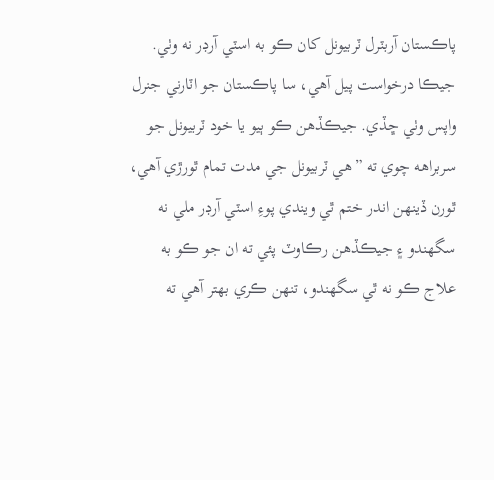پاڪستان آربٽرل ٽربيونل کان ڪو به اسٽي آرڊر نه وٺي. جيڪا درخواست پيل آهي، سا پاڪستان جو اٽارني جنرل واپس وٺي ڇڏي. جيڪڏهن ڪو ٻيو يا خود ٽربيونل جو سربراهه چوي ته ”هي ٽربيونل جي مدت تمام ٿورڙي آهي، ٿورن ڏينهن اندر ختم ٿي ويندي پوءِ اسٽي آرڊر ملي نه سگهندو ۽ جيڪڏهن رڪاوٽ پئي ته ان جو ڪو به علاج ڪو نه ٿي سگهندو، تنهن ڪري بهتر آهي ته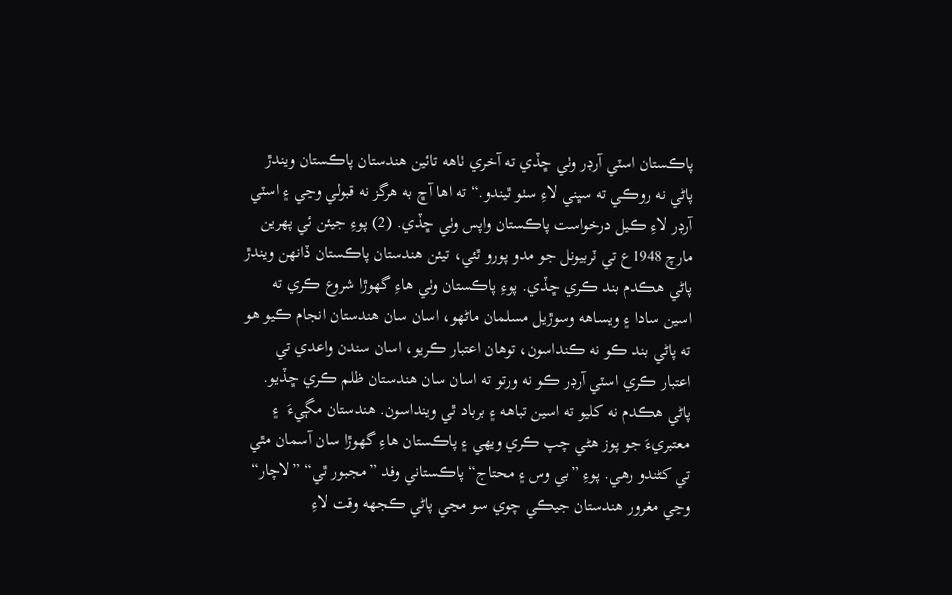پاڪستان اسٽي آرڊر وٺي ڇڏي ته آخري ٺاهه تائين هندستان پاڪستان ويندڙ پاڻي نه روڪي ته سڀني لاءِ سٺو ٿيندو.“ ته اها آڇ به هرگز نه قبولي وڃي ۽ اسٽي آرڊر لاءِ ڪيل درخواست پاڪستان واپس وٺي ڇڏي. (2) پوءِ جيئن ئي پهرين مارچ 1948ع تي ٽربيونل جو مدو پورو ٿئي، تيئن هندستان پاڪستان ڏانهن ويندڙ پاڻي هڪدم بند ڪري ڇڏي. پوءِ پاڪستان وٺي هاءِ گهوڙا شروع ڪري ته اسين سادا ۽ ويساهه وسوڙيل مسلمان ماڻهو، اسان سان هندستان انجام ڪيو هو ته پاڻي بند ڪو نه ڪنداسون، توهان اعتبار ڪريو، اسان سندن واعدي تي اعتبار ڪري اسٽي آرڊر ڪو نه ورتو ته اسان سان هندستان ظلم ڪري ڇڏيو. پاڻي هڪدم نه کليو ته اسين تباهه ۽ برباد ٿي وينداسون. هندستان مڳيءَ  ۽ معتبريءَ جو پوز هڻي چپ ڪري ويهي ۽ پاڪستان هاءِ گهوڙا سان آسمان مٿي تي کڻندو رهي. پوءِ ”بي وس ۽ محتاج“ پاڪستاني وفد ”مجبور ٿي“ ”لاچار“ وڃي مغرور هندستان جيڪي چوي سو مڃي پاڻي ڪجهه وقت لاءِ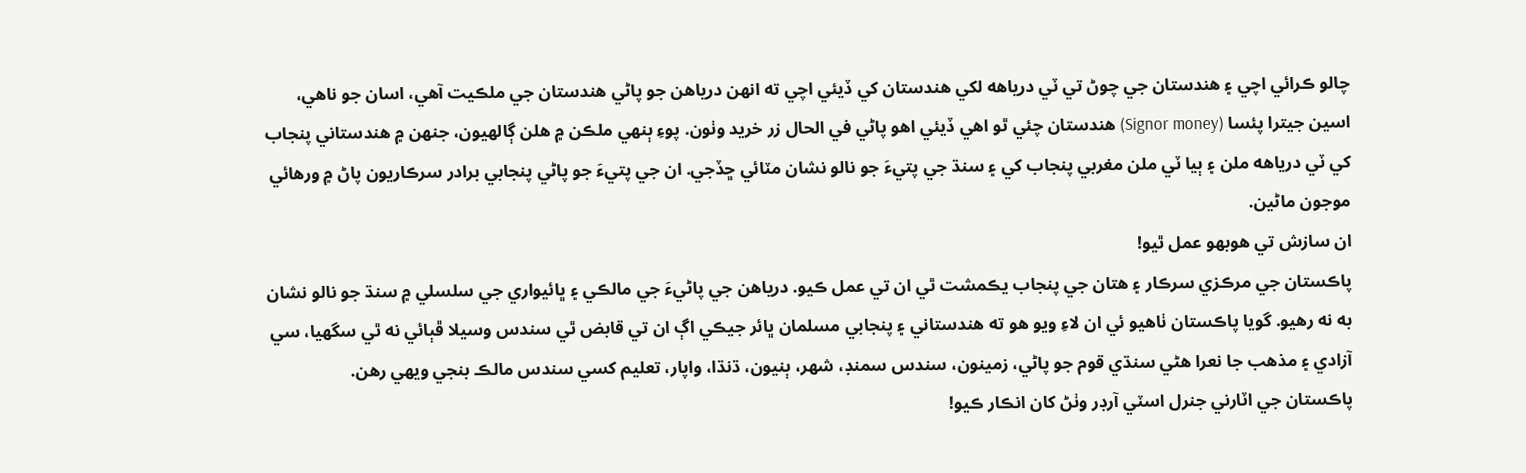چالو ڪرائي اچي ۽ هندستان جي چوڻ تي ٽي درياهه لکي هندستان کي ڏيئي اچي ته انهن درياهن جو پاڻي هندستان جي ملڪيت آهي، اسان جو ناهي، اسين جيترا پئسا (Signor money) هندستان چئي ٿو اهي ڏيئي اهو پاڻي في الحال زر خريد وٺون. پوءِ ٻنهي ملڪن ۾ هلن ڳالهيون، جنهن ۾ هندستاني پنجاب کي ٽي درياهه ملن ۽ ٻيا ٽي ملن مغربي پنجاب کي ۽ سنڌ جي پتيءَ جو نالو نشان مٽائي ڇڏجي. ان جي پتيءَ جو پاڻي پنجابي برادر سرڪاريون پاڻ ۾ ورهائي موجون ماڻين.
ان سازش تي هوبهو عمل ٿيو!
پاڪستان جي مرڪزي سرڪار ۽ هتان جي پنجاب يڪمشت ٿي ان تي عمل ڪيو. درياهن جي پاڻيءَ جي مالڪي ۽ ڀائيواري جي سلسلي ۾ سنڌ جو نالو نشان به نه رهيو. گويا پاڪستان ٺاهيو ئي ان لاءِ ويو هو ته هندستاني ۽ پنجابي مسلمان ڀائر جيڪي اڳ ان تي قابض ٿي سندس وسيلا ڦٻائي نه ٿي سگهيا، سي آزادي ۽ مذهب جا نعرا هڻي سنڌي قوم جو پاڻي، زمينون، سندس سمنڊ، شهر، ٻنيون، ڌنڌا، واپار، تعليم کسي سندس مالڪ بنجي ويهي رهن.
پاڪستان جي اٽارني جنرل اسٽي آرڊر وٺڻ کان انڪار ڪيو!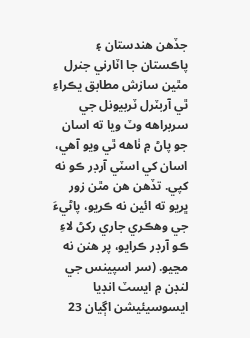جڏهن هندستان ۽ پاڪستان جا اٽارني جنرل مٿين سازش مطابق يڪراءِ ٿي آربٽرل ٽربيونل جي سربراهه وٽ ويا ته اسان جو پاڻ ۾ ٺاهه ٿي ويو آهي، اسان کي اسٽي آرڊر ڪو نه کپي. تڏهن هن مٿن زور ڀريو ته ائين نه ڪريو، پاڻيءَ جي وهڪري جاري رکڻ لاءِ ڪو آرڊر ڪرايو، پر هنن نه مڃيو. (سر اسپينس جي لنڊن ۾ ايسٽ انڊيا ايسوسيئيشن اڳيان 23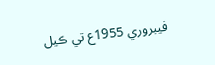فيبروري 1955ع تي ڪيل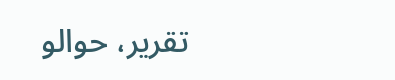تقرير، حوالو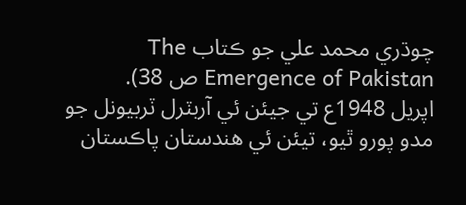چوڌري محمد علي جو ڪتاب The Emergence of Pakistan ص 38).
اپريل 1948ع تي جيئن ئي آربٽرل ٽربيونل جو مدو پورو ٿيو، تيئن ئي هندستان پاڪستان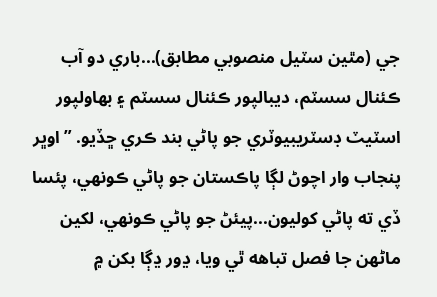جي (مٿين سٽيل منصوبي مطابق)...باري دو آب ڪئنال سسٽم، ديبالپور ڪئنال سسٽم ۽ بهاولپور اسٽيٽ ڊسٽريبيوٽري جو پاڻي بند ڪري ڇڏيو. ”اوڀر پنجاب وار اچوڻ لڳا پاڪستان جو پاڻي ڪونهي، پئسا ڏي ته پاڻي کوليون...پيئڻ جو پاڻي ڪونهي، لکين ماڻهن جا فصل تباهه ٿي ويا، ڍور ڍڳا بکن ۾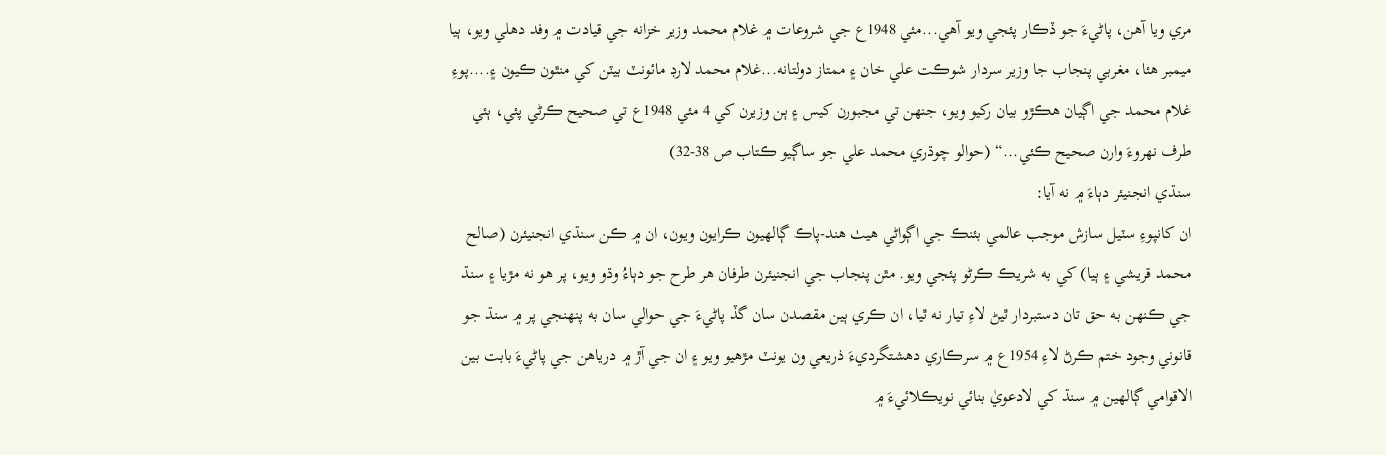مري ويا آهن، پاڻيءَ جو ڏڪار پئجي ويو آهي...مئي 1948ع جي شروعات ۾ غلام محمد وزير خزانه جي قيادت ۾ وفد دهلي ويو، ٻيا ميمبر هئا، مغربي پنجاب جا وزير سردار شوڪت علي خان ۽ ممتاز دولتانه...غلام محمد لارڊ مائونٽ بيٽن کي منٿون ڪيون ۽....پوءِ غلام محمد جي اڳيان هڪڙو بيان رکيو ويو، جنهن تي مجبورن کيس ۽ ٻن وزيرن کي 4 مئي 1948ع تي صحيح ڪرڻي پئي، ٻئي طرف نهروءَ وارن صحيح ڪئي...“ (حوالو چوڌري محمد علي جو ساڳيو ڪتاب ص 38-32)
سنڌي انجنيئر دٻاءَ ۾ نه آيا:
ان کانپوءِ سٽيل سازش موجب عالمي بئنڪ جي اڳواڻي هيٺ هند-پاڪ ڳالهيون ڪرايون ويون، ان ۾ ڪن سنڌي انجنيئرن (صالح محمد قريشي ۽ ٻيا) کي به شريڪ ڪرڻو پئجي ويو. مٿن پنجاب جي انجنيئرن طرفان هر طرح جو دٻاءُ وڌو ويو، پر هو نه مڙيا ۽ سنڌ جي ڪنهن به حق تان دستبردار ٿيڻ لاءِ تيار نه ٿيا، ان ڪري ٻين مقصدن سان گڏ پاڻيءَ جي حوالي سان به پنهنجي پر ۾ سنڌ جو قانوني وجود ختم ڪرڻ لاءِ 1954ع ۾ سرڪاري دهشتگرديءَ ذريعي ون يونٽ مڙهيو ويو ۽ ان جي آڙ ۾ درياهن جي پاڻيءَ بابت بين الاقوامي ڳالهين ۾ سنڌ کي لادعويٰ بنائي نويڪلائيءَ ۾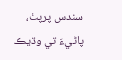سندس پرپٺ، پاڻيءَ تي وڌيڪ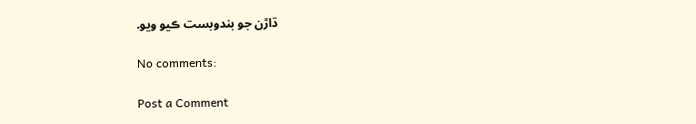ڌاڙن جو بندوبست ڪيو ويو.

No comments:

Post a Comment